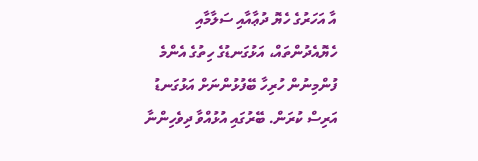އާ އަހަރުގެ ހެޔޮ ދުޢާއާއި ސަލާމާއި ހެޔޮއެދުންތައް، އަޅުގަނޑުގެ ހިތުގެ އެންމެ ފުންމިނުން ހުރިހާ ބޭފުޅުންނަށް އަޅުގަނޑު އަރިސް ކުރަން. ބޭރުގައި އުޅުއްވާ ދިވެހިންނާ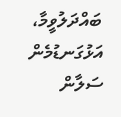ބައްދަލުވީމާ، އަޅުގަނޑުމެން ސަލާން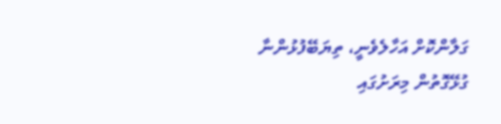ގަލާންކޮށް އަހާލެވެނީ، ތިޔަބޭފުޅުންނާ ގުޅޭގޮތުން މިރަށުގައި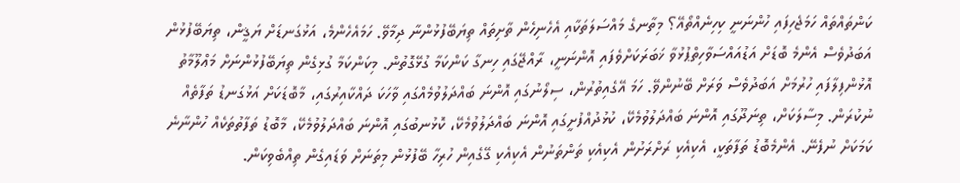ކަންތައްތައް ހަމަޖެހިފައި ހުންނަނީ ކިހިނެއްތޯއޭ؟ މިތާނގެ މައްސަލަތަކާއި އެހެނިހެން ތާށިތައް ތިޔަބޭފުޅުންނާ ދިމާވޭ. ހަމައެހެންމެ، އަޅުގަނޑަށް ޔަޤީން، ތިޔަބޭފުޅުން އަބަދުވެސް އެންމެ ބޮޑަށް އަޑުއައްސަވާހިތްޕުޅުވާ ޚަބަރަކަށްވެފައި އޮންނަނީ، ރާއްޖޭގައި ހިނގާ ކަންކަމާ ގުޅޭގޮތުން. މިކަންކަމާ ގުޅިގެން ތިޔަބޭފުޅުންނަށް މަޢްލޫމާތު އޮޅުންފިލާފައި ހުރުމަށް އަބަދުވެސް ވަރަށް ބޭނުންވޭ. ހަމަ އޭގެއިތުރުން، ސިލޯނުގައި އޮންނަ ބައްދަލުވުމެއްގައި ވާހަކަ ދައްކާއިރުގައި، މާބޮޑަކަށް އަޅުގަނޑު ތަފާތެއް ނުކުރަން. މިސާލަކަށް، ތިނަދޫގައި އޮންނަ ބައްދަލުވުމެކޭ، ކުޅުދުއްފުށީގައި އޮންނަ ބައްދަލުވުމެކޭ، ކޮޅުނބުގައި އޮންނަ ބައްދަލުވުމެކޭ، މާބޮޑު ތަފާތުތަކެއް ހުންނާނެ ކަމަކަށް ނުފެނޭ. އެންމެބޮޑު ތަފާތަކީ، އެކިއެކި ރަށްރަށުން އެކިއެކި ތަންތަނުން އެކިއެކި ގޭގެއިން ހުރިހާ ބޭފުޅުން މިތަނަށް ވަޑައިގެން ތިއްބެވިކަން.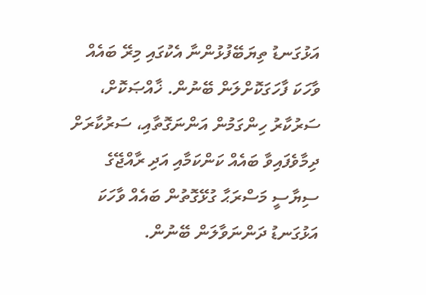އަޅުގަނޑު ތިޔަބޭފުޅުންނާ އެކުގައި މިރޭ ބައެއް ވާހަކަ ފާހަގަކޮށްލަން ބޭނުން. ޚާއްޞަކޮށް، ސަރުކާރު ހިންގަމުން އަންނަގޮތާއި، ސަރުކާރަށް ދިމާވެފައިވާ ބައެއް ކަންކަމާއި އަދި ރާއްޖޭގެ ސިޔާސީ މަސްރަޙާ ގުޅޭގޮތުން ބައެއް ވާހަކަ އަޅުގަނޑު ދަންނަވާލަން ބޭނުން.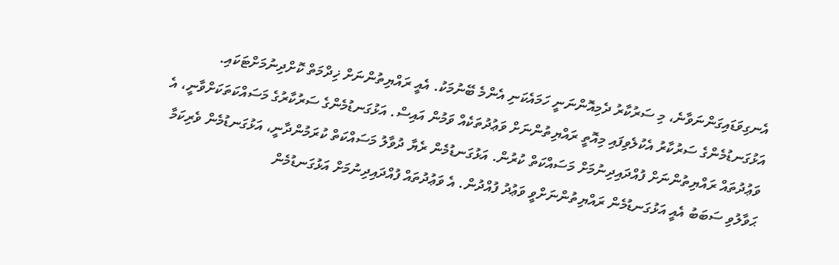އެނގިވަޑައިގަންނަވާނެ، މި ސަރުކާރު ދެމިއޮންނަނީ ހަމައެކަނި އެންމެ ބޭނުމަކު. އެއީ ރައްޔިތުންނަށް ޚިދްމަތް ކޮށްދިނުމަށްޓަކައި. އަޅުގަނޑުމެންގެ ސަރުކާރު އެކުލެވިފައި މިއޮތީ ރައްޔިތުންނަށް ވަޢުދުތަކެއް ވަމުން އައިސް. އަޅުގަނޑުމެންގެ ސަރުކާރުގެ މަސައްކަތަކަށްވާނީ، އެ ވަޢުދުތައް ރައްޔިތުންނަށް ފުއްދައިދިނުމަށް މަސައްކަތް ކުރުން. އަޅުގަނޑުމެން ރެޔާ ދުވާލު މަސައްކަތް ކުރަމުންދާނީ، އަޅުގަނޑުމެން ވެރިކަމާ ޙަވާލުވި ސަބަބު އެއީ އަޅުގަނޑުމެން ރައްޔިތުންނަށްވީ ވަޢުދު ފުއްދުން. އެ ވަޢުދުތައް ފުއްދައިދިނުމަށް އަޅުގަނޑުމެން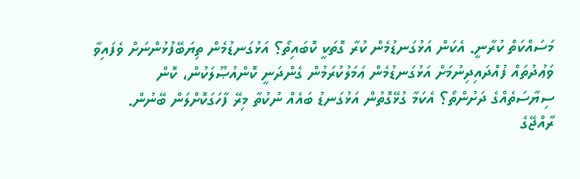މަސައްކަތް ކުރާނީ. އެކަން އަޅުގަނޑުމެން ކުރާ ގޮތަކީ ކޮބައިތޯ؟ އަޅުގަނޑުމެން ތިޔަބޭފުޅުންނަށް ވެފައިވާ ވަޢުދުތައް ފުއްދައިދިނުމަށް އަޅުގަނޑުމެން ޢަމަލުކުރަމުން ގެންދަނީ ކޮންއުޞޫލަކުން، ކޮން ސިޔާސަތެއްގެ ދަށުންތޯ؟ އެކަމާ ގުޅޭގޮތުން އަޅުގަނޑު ބައެއް ނުކުތާ މިރޭ ފާހަގަކޮށްލަން ބޭނުން.
ރާއްޖޭގެ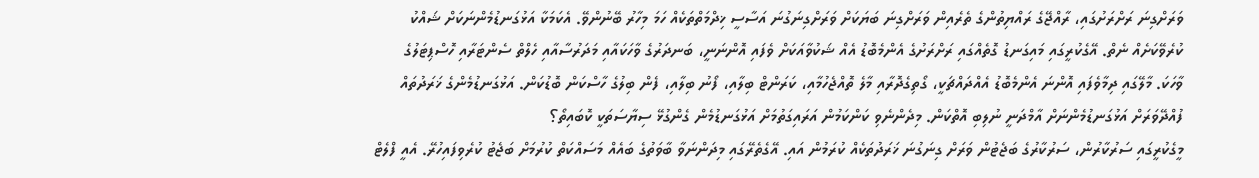ވަރަށްގިނަ ރަށްރަށުގައި، ރާއްޖޭގެ ރައްޔިތުންގެ ތެރެއިން ވަރަށްގިނަ ބަޔަކަށް ވަރަށްގިނަގުނަ އަސާސީ ޚިދްމަތްތަކެއް ހަމަ މިހާރު ބޭނުންވޭ. އެކަމަކާ އަޅުގަނޑުމެންނަކަށް ޝައްކު ކުރެވޭކަށެއް ނެތް. އޭގެކުރީގައި މައިގަނޑު ގޮތެއްގައި ރަށްރަށުގެ އެންމެބޮޑު އެއް ޝަކުވާއަކަށް ވެފައި އޮންނަނީ، ބަނދަރުގެ ވާހަކައާއި މަދަރުސާއާއި ހެލްތް ސެންޓަރާއި ހޮސްޕިޓަލުގެ ވާހަކަ. މާލޭގައި ދިމާވެފައި އޮންނަ އެންމެބޮޑު އެއްދައްޗަކީ، ގޯތިގެދޮރާއި މާލެ ތޮއްޖެހުމާއި، ކަރަންޓް ބިލާއި، ފޯނު ބިލާއި، ފެން ބިލުގެ ހާސްކަން ބޮޑުކަން. އަޅުގަނޑުމެންގެ ޚަރަދުތައް ފުއްދޭވަރަށް އަޅުގަނޑުމެންނަށް އާމްދަނީ ނުލިބި އޮތްކަން. މިދެންނެވި ކަންކަމުން އަރައިގަތުމަށް އަޅުގަނޑުމެން ގެންގުޅޭ ސިޔާސަތަކީ ކޮބައިތޯ؟
މީގެކުރީގައި ސަރުކާރުން، ސަރުކާރުގެ ބަޖެޓުން ވަރަށް ގިނަގުނަ ޚަރަދުތަކެއް ކުރަމުން އައި. އޭގެތެރޭގައި މިދަންނަވާ ބާވަތުގެ ބައެއް މަސައްކަތް ކުރުމަށް ބަޖެޓު ކުރެވިފައިހުރޭ. އެއީ ފްލެޓް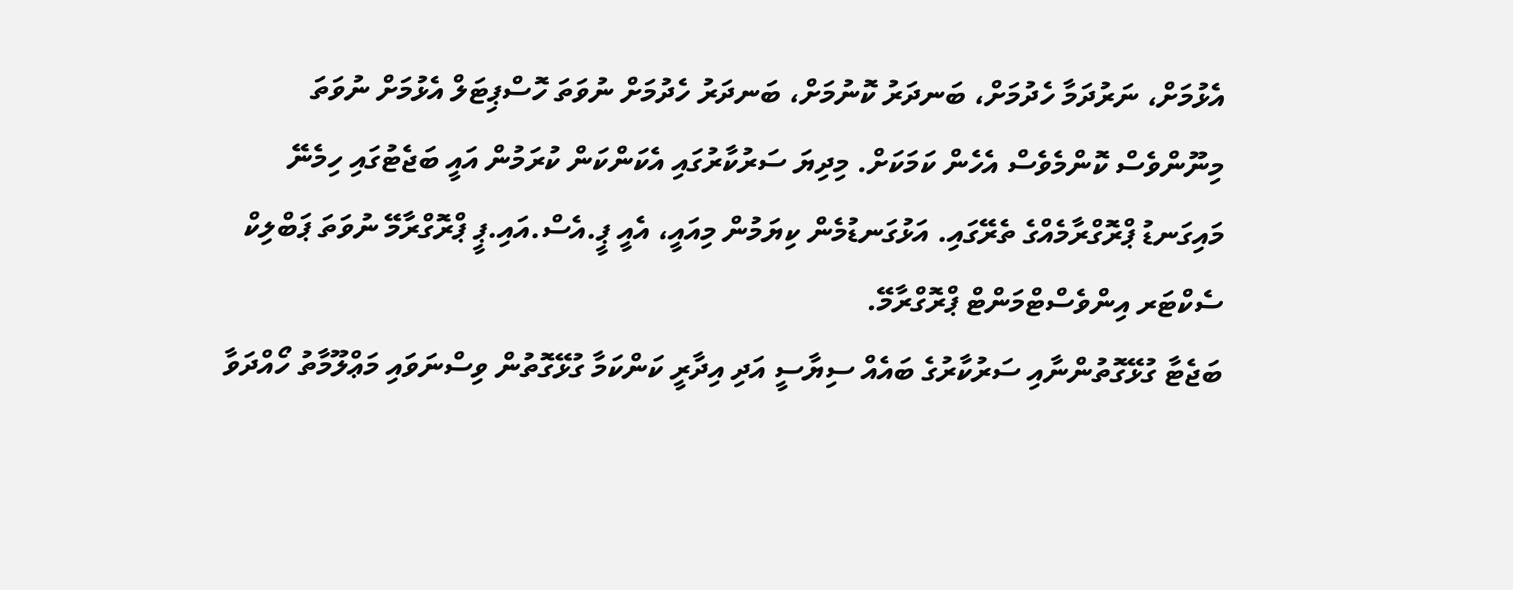އެޅުމަށް، ނަރުދަމާ ހެދުމަށް، ބަނދަރު ކޮނުމަށް، ބަނދަރު ހެދުމަށް ނުވަތަ ހޮސްޕިޓަލް އެޅުމަށް ނުވަތަ މިނޫންވެސް ކޮންމެވެސް އެހެން ކަމަކަށް. މިދިޔަ ސަރުކާރުގައި އެކަންކަން ކުރަމުން އައީ ބަޖެޓުގައި ހިމެނޭ މައިގަނޑު ޕްރޮގްރާމެއްގެ ތެރޭގައި. އަޅުގަނޑުމެން ކިޔަމުން މިއައީ، އެއީ ޕީ.އެސް.އައި.ޕީ ޕްރޮގްރާމޭ ނުވަތަ ޕަބްލިކް ސެކްޓަރ އިންވެސްޓްމަންޓް ޕްރޮގްރާމޭ.
ބަޖެޓާ ގުޅޭގޮތުންނާއި ސަރުކާރުގެ ބައެއް ސިޔާސީ އަދި އިދާރީ ކަންކަމާ ގުޅޭގޮތުން ވިސްނަވައި މަޢްލޫމާތު ހޯއްދަވާ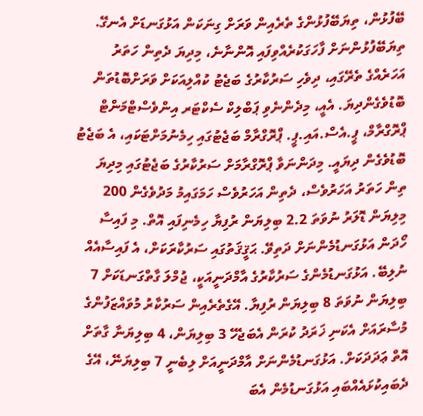ބޭފުޅުން، ތިޔަބޭފުޅުންގެ ތެރެއިން ވަރަށް ގިނަކަން އަޅުގަނޑަށް އެނގޭ. ތިޔަބޭފުޅުންނަށް ފާހަގަކުރެއްވިފައި އޮންނާނެ، މިދިޔަ ދެތިން ހަތަރު އަހަރެއްގެ ތެރޭގައި، ދިވެހި ސަރުކާރުގެ ބަޖެޓު ކުއްލިއަކަށް ވަރަށްބޮޑުތަން ބޮޑުވެގެންދިޔަ. އެއީ، މިދެންނެވި ޕަބްލިކް ސެކްޓަރ އިންވެސްޓްމަންޓް ޕްރޮގްރާމް، ޕީ.އެސް.އައި.ޕީ. ޕްރޮގްރާމް ބަޖެޓުގައި ހިމެނުމަށްޓަކައި، އެ ބަޖެޓު ބޮޑުވެގެން ދިޔައީ. މިދަންނަވާ ޕްރޮގްރާމަށް ސަރުކާރުގެ ބަޖެޓުގައި މިދިޔަ ތިން ހަތަރު އަހަރުވެސް، ދެތިން އަހަރުވެސް ހަމަގައިމު މަދުވެގެން 200 މިލިޔަން ޑޮލަރު ނުވަތަ 2.2 ބިލިޔަން ރުފިޔާ ހިމެނިފައި އޮތް. މި ފައިސާ ހޯދަން އަޅުގަނޑުމެންނަށް ދަތިވޭ. ޙަޤީޤަތުގައި ސަރުކާރަކަށް، އެ ފައިސާއެއް ނުލިބޭ. އަޅުގަނޑުމެންގެ ސަރުކާރުގެ އާމްދަނީއަކީ، ޖުމްލަ ގާތްގަނޑަކަށް 7 ބިލިޔަން ނުވަތަ 8 ބިލިޔަން ރުފިޔާ. އޭގެތެރެއިން ސަރުކާރު މުވައްޒަފުންގެ މުސާރައަށް އެކަނި ޚަރަދު ކުރަން އެބަޖެހޭ 3 ބިލިޔަން، 4 ބިލިޔަނާ ގާތަށް އޮތް ޢަދަދަކަށް. އަޅުގަނޑުމެންނަށް އާމްދަނީއަށް ލިބެނީ 7 ބިލިޔަނޭ، އޭގެ ދެބައިކުޅައެއްބައި އަޅުގަނޑުމެން އެބަ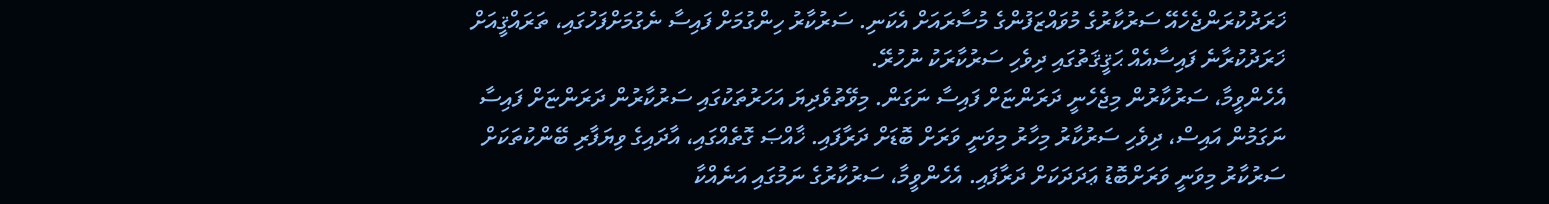ޚަރަދުކުރަންޖެހެއޭ ސަރުކާރުގެ މުވައްޒަފުންގެ މުސާރައަށް އެކަނި. ސަރުކާރު ހިންގުމަށް ފައިސާ ނެގުމަށްފަހުގައި، ތަރައްޤީއަށް ޚަރަދުކުރާނެ ފައިސާއެއް ޙަޤީޤަތުގައި ދިވެހި ސަރުކާރަކު ނުހުރޭ.
އެހެންވީމާ، ސަރުކާރުން މިޖެހެނީ ދަރަންޏަށް ފައިސާ ނަގަން. މިވޭތުވެދިޔަ އަހަރުތަކުގައި ސަރުކާރުން ދަރަންޏަށް ފައިސާ ނަގަމުން އައިސް، ދިވެހި ސަރުކާރު މިހާރު މިވަނީ ވަރަށް ބޮޑަށް ދަރާފައި. ޚާއްޞަ ގޮތެއްގައި، އާދައިގެ ވިޔަފާރި ބޭންކުތަކަށް ސަރުކާރު މިވަނީ ވަރަށްބޮޑު ޢަދަދަކަށް ދަރާފައި. އެހެންވީމާ، ސަރުކާރުގެ ނަމުގައި އަނެއްކާ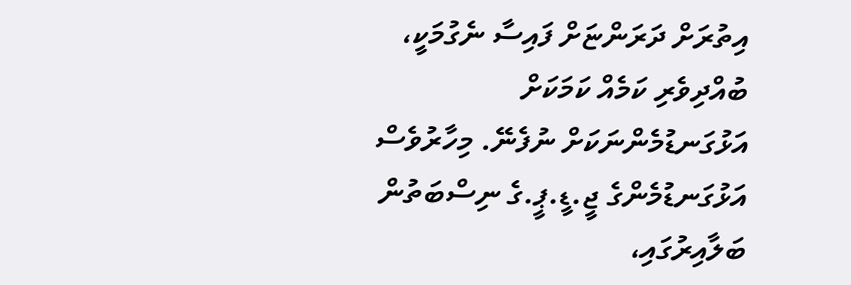އިތުރަށް ދަރަންޏަށް ފައިސާ ނެގުމަކީ، ބުއްދިވެރި ކަމެއް ކަމަކަށް އަޅުގަނޑުމެންނަކަށް ނުފެނޭ. މިހާރުވެސް އަޅުގަނޑުމެންގެ ޖީ.ޑީ.ޕީ.ގެ ނިސްބަތުން ބަލާއިރުގައި،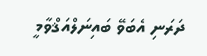ދަރަނި އެބަވޭ ބައިނަލްއަޤްވާމީ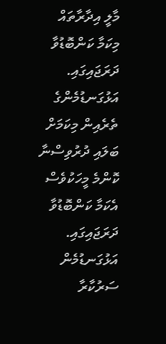މާލީ އިދާރާތައް މިކަމާ ކަންބޮޑުވާ ދަރަޖައިގައި. އަޅުގަނޑުމެންގެ ތެރެއިން މިކަމަށް ބަލައި ދުރުވިސްނާ ކޮންމެ މީހަކުވެސް އެކަމާ ކަންބޮޑުވާ ދަރަޖައިގައި.
އަޅުގަނޑުމެން ސަރުކާރާ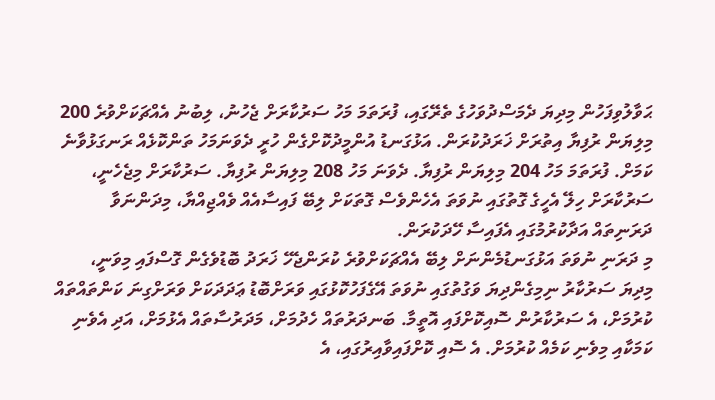ޙަވާލުވިފަހުން މިދިޔަ ދެމަސްދުވަހުގެ ތެރޭގައި، ފުރަތަމަ މަހު ސަރުކާރަށް ޖެހުނު، ލިބުނު އެއްޗަކަށްވުރެ 200 މިލިޔަން ރުފިޔާ އިތުރަށް ޚަރަދުކުރަން. އަޅުގަނޑު އުންމީދުކޮށްގެން ހުރީ ދެވަނަމަހު ތަންކޮޅެއް ރަނގަޅުވާނެ ކަމަށް. ފުރަތަމަ މަހު 204 މިލިޔަން ރުފިޔާ. ދެވަނަ މަހު 208 މިލިޔަން ރުފިޔާ. ސަރުކާރަށް މިޖެހެނީ، ސަރުކާރަށް ހިލޭ އެހީގެ ގޮތުގައި ނުވަތަ އެހެންވެސް ގޮތަކަށް ލިބޭ ފައިސާއެއް ވެއްޖިއްޔާ، މިދަންނަވާ ދަރަނިތައް އަދާކުރުމުގައި އެފައިސާ ހޭދަކުރަން.
މި ދަރަނި ނުވަތަ އަޅުގަނޑުމެންނަށް ލިބޭ އެއްޗަކަށްވުރެ ކުރަންޖެހޭ ޚަރަދު ބޮޑުވެގެން ގޮސްފައި މިވަނީ، މިދިޔަ ސަރުކާރު ނިމިގެންދިޔަ ވަގުތުގައި ނުވަތަ އޭގެފަހުކޮޅުގައި ވަރަށްބޮޑު ޢަދަދަކަށް ވަރަށްގިނަ ކަންތައްތައް ކުރުމަށް، އެ ސަރުކާރުން ސޮއިކޮށްފައި އޮތީމާ. ބަނދަރުތައް ހެދުމަށް، މަދަރުސާތައް އެޅުމަށް، އަދި އެވެނި ކަމަކާއި މިވެނި ކަމެއް ކުރުމަށް. އެ ސޮއި ކޮށްފައިވާއިރުގައި، އެ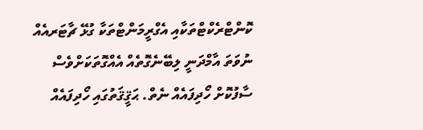ކޮންޓްރެކްޓްތަކާއި އެގްރީމަންޓްތަކާ ގުޅޭ ޗާޓަރއެއް ނުވަތަ އާމްދަނީ ލިބޭނެގޮތެއް އެއްގޮތަކަށްވެސް ސާފުކޮށް ހޯދިފައެއް ނެތް. ޙަޤީޤަތުގައި ހޯދިފައެއް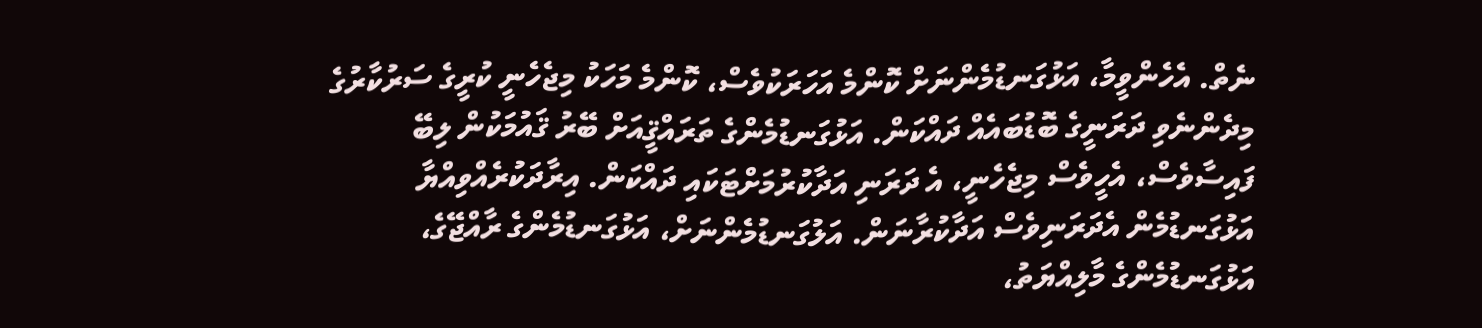ނެތް. އެހެންވީމާ، އަޅުގަނޑުމެންނަށް ކޮންމެ އަހަރަކުވެސް، ކޮންމެ މަހަކު މިޖެހެނީ ކުރީގެ ސަރުކާރުގެ މިދެންނެވި ދަރަނީގެ ބޮޑުބައެއް ދައްކަން. އަޅުގަނޑުމެންގެ ތަރައްޤީއަށް ބޭރު ޤައުމަކުން ލިބޭ ފައިސާވެސް، އެހީވެސް މިޖެހެނީ، އެ ދަރަނި އަދާކުރުމަށްޓަކައި ދައްކަން. އިރާދަކުރެއްވިއްޔާ އަޅުގަނޑުމެން އެދަރަނިވެސް އަދާކުރާނަން. އަލުގަނޑުމެންނަށް، އަޅުގަނޑުމެންގެ ރާއްޖޭގެ، އަޅުގަނޑުމެންގެ މާލިއްޔަތު،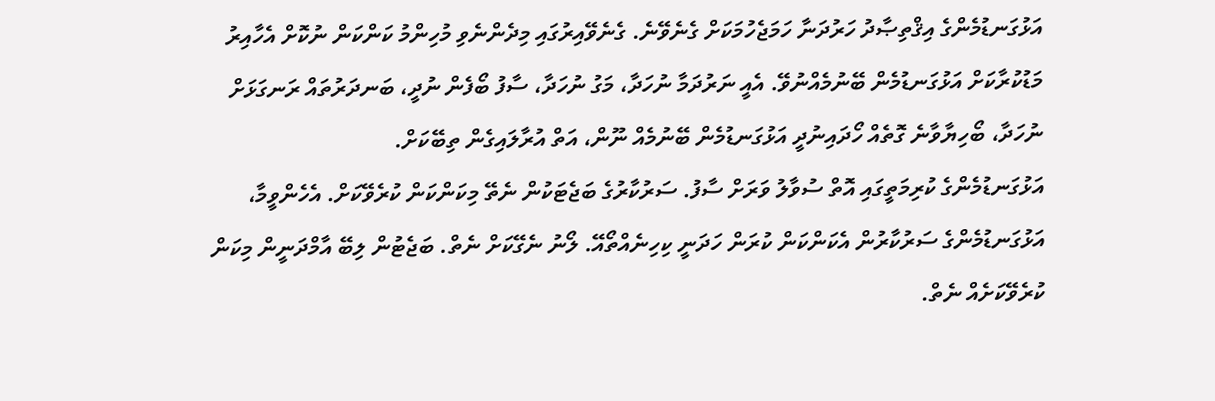އަޅުގަނޑުމެންގެ އިޤްތިޞާދު ހަރުދަނާ ހަމަޖެހުމަކަށް ގެނެވޭނެ. ގެނެވޭއިރުގައި މިދެންނެވި މުހިންމު ކަންކަން ނުކޮށް އެހާއިރު މަޑުކުރާކަށް އަޅުގަނޑުމެން ބޭނުމެއްނުވޭ. އެއީ ނަރުދަމާ ނުހަދާ، މަގު ނުހަދާ، ސާފު ބޯފެން ނުދީ، ބަނދަރުތައް ރަނގަޅަށް ނުހަދާ، ބޯހިޔާވާނެ ގޮތެއް ހޯދައިނުދީ އަޅުގަނޑުމެން ބޭނުމެއް ނޫން، އަތް އުރާލައިގެން ތިބޭކަށް.
އަޅުގަނޑުމެންގެ ކުރިމަތީގައި އޮތް ސުވާލު ވަރަށް ސާފު. ސަރުކާރުގެ ބަޖެޓަކުން ނެތޭ މިކަންކަން ކުރެވޭކަށް. އެހެންވީމާ، އަޅުގަނޑުމެންގެ ސަރުކާރުން އެކަންކަން ކުރަން ހަދަނީ ކިހިނެއްތޯއޭ. ލޯނު ނެގޭކަށް ނެތް. ބަޖެޓުން ލިބޭ އާމްދަނީން މިކަން ކުރެވޭކަށެއް ނެތް.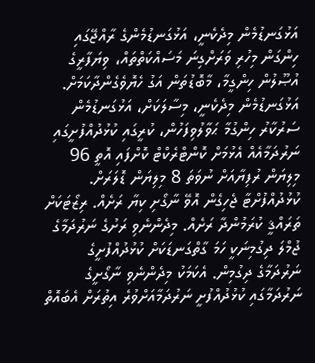އަޅުގަނޑުމެން މިދެކެނީ، އަޅުގަނޑުމެންގެ ރާއްޖޭގައި ހިންގަން މިހުރި ވަރަށްގިނަ މަސައްކަތްތައް، ވިޔަފާރީގެ އުޞޫލުން ހިންގީމާ، މާބޮޑުތަން އަގު ހެޔޮވެގެންދާކަމަށް. އަޅުގަނޑުމެން މިދެކެނީ، މިސާލަކަށް، އަޅުގަނޑުމެން ސަރުކާރު ހިންގުމާ ޙަވާލުވިފަހުން، ކުރީގައި ކުޅުދުއްފުށީގައި ނަރުދަމާއެއް އެޅުމަށް ކޮންޓްރެކްޓް ކޮށްފައި އޮތީ 96 މިލިޔަން ރުފިޔާއަށް ނުވަތަ 8 މިލިޔަން ޑޮލަރަށް. ކުޅުދުއްފުށްޓާ ޖެހިގެން އޮވޭ ނާގޯށި ކިޔާ ރަށެއް. ރިޒޯޓަކަށް ތަރައްޤީ ކުރަމުންދާ ރަށެއް. މިދެންނެވި ރަށުގެ ނަރުދަމާގެ ޖުމްލަ ދިގުމިނަކީ ހަމަ ގާތްގަނޑަކަށް ކުޅުދުއްފުށީގެ ނަރުދަމާގެ ދިގުމިން. އެކަމަކު މިދެންނެވި ނާގޯށީގެ ނަރުދަމާގައި ކުޅުދުއްފުށީ ނަރުދަމާއަށްވުރެ އިތުރަށް އެބައޮތް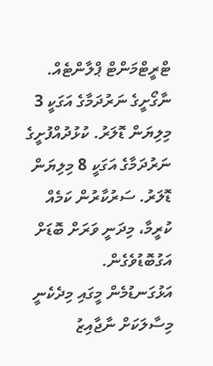ޓްރީޓްމަންޓް ޕްލާންޓެއް. ނާގޯށީގެ ނަރުދަމާގެ އަގަކީ 3 މިލިޔަން ޑޮލަރު. ކުޅުދުއްފުށީގެ ނަރުދަމާގެ އަގަކީ 8 މިލިޔަން ޑޮލަރު. ސަރުކާރުން ކަމެއް ކުރީމާ، މިދަނީ ވަރަށް ބޮޑަށް އަގުބޮޑުވެގެން.
އަޅުގަނޑުމެން މީގައި މިދެކެނީ މިސާލަކަށް ނާޖާއިޒު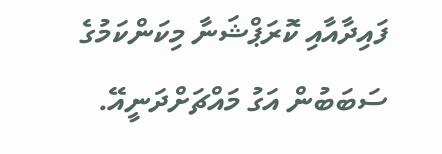ފައިދާއާއި ކޮރަޕްޝަނާ މިކަންކަމުގެ ސަބަބުން އަގު މައްޗަށްދަނީއޭ.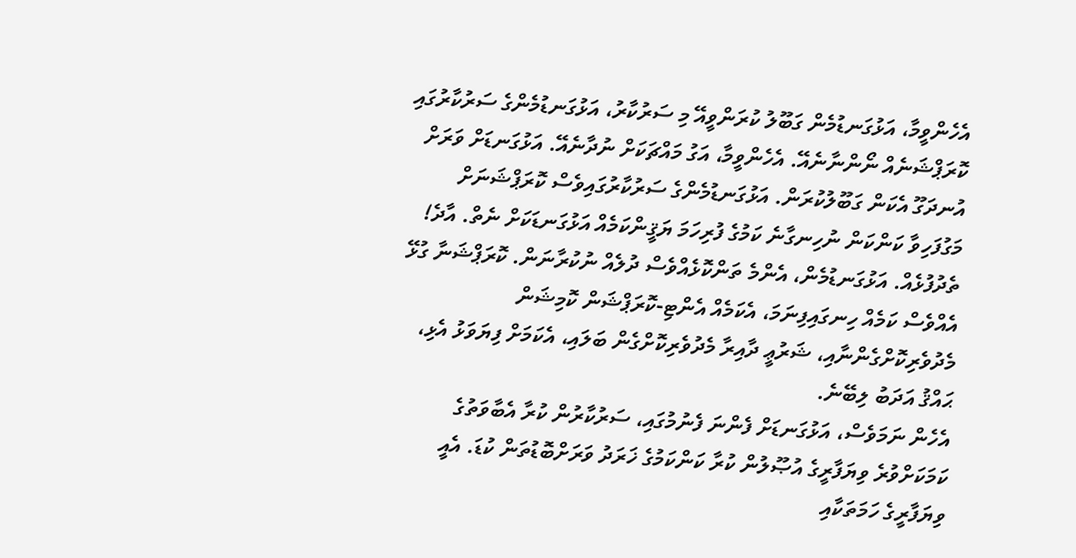އެހެންވީމާ، އަޅުގަނޑުމެން ގަބޫލު ކުރަންވީއޭ މި ސަރުކާރު، އަޅުގަނޑުމެންގެ ސަރުކާރުގައި ކޮރަޕްޝަނެއް ނޯންނާނެއޭ. އެހެންވީމާ، އަގު މައްޗަކަށް ނުދާނެއޭ. އަޅުގަނޑަށް ވަރަށް އުނދަގޫ އެކަން ގަބޫލުކުރަން. އަޅުގަނޑުމެންގެ ސަރުކާރުގައިވެސް ކޮރަޕްޝަނަށް މަގުފަހިވާ ކަންކަން ނުހިނގާނެ ކަމުގެ ފުރިހަމަ ޔަޤީންކަމެއް އަޅުގަނޑަކަށް ނެތް. އާދެ! ތެދުފުޅެއް. އަޅުގަނޑުމެން، އެންމެ ތަންކޮޅެއްވެސް ދުލެއް ނުކުރާނަން. ކޮރަޕްޝަނާ ގުޅޭ އެއްވެސް ކަމެއް ހިނގައިފިނަމަ، އެކަމެއް އެންޓި-ކޮރަޕްޝަން ކޮމިޝަން މެދުވެރިކޮށްގެންނާއި، ޝަރުޢީ ދާއިރާ މެދުވެރިކޮށްގެން ބަލައި، އެކަމަށް ފިޔަވަޅު އެޅި، ޙައްޤު އަދަބު ލިބޭނެ.
އެހެން ނަމަވެސް، އަޅުގަނޑަށް ފެންނަ ފެނުމުގައި، ސަރުކާރުން ކުރާ އެބާވަތުގެ ކަމަކަށްވުރެ ވިޔަފާރީގެ އުޞޫލުން ކުރާ ކަންކަމުގެ ޚަރަދު ވަރަށްބޮޑުތަން ކުޑަ. އެއީ ވިޔަފާރީގެ ހަމަތަކާއި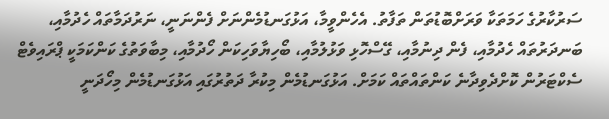ސަރުކާރުގެ ހަމަތަކާ ވަރަށްބޮޑުތަން ތަފާތު. އެހެންވީމާ، އަޅުގަނޑުމެންނަށް ފެންނަނީ، ނަރުދަމާތައް ހެދުމާއި، ބަނދަރުތައް ހެދުމާއި، ފެން ދިނުމާއި، ގޭސްހޮޅި ވަޅުލުމާއި، ބޯހިޔާވަހިކަން ހޯދުމާއި، މިބާވަތުގެ ކަންކަމަކީ ޕްރައިވެޓް ސެކްޓަރުން ކޮށްދެވިދާނެ ކަންތައްތައް ކަމަށް. އަޅުގަނޑުމެން މިކުރާ ދަތުރުގައި އަޅުގަނޑުމެން މިހޯދަނީ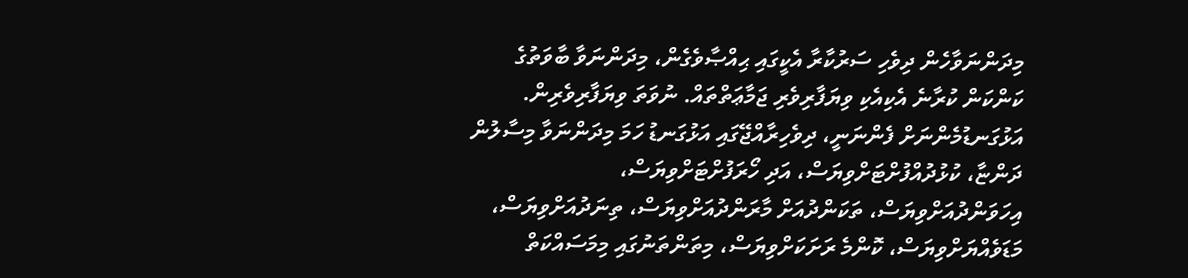މިދަންނަވާހެން ދިވެހި ސަރުކާރާ އެކީގައި ޙިއްޞާވެގެން، މިދަންނަވާ ބާވަތުގެ ކަންކަން ކުރާނެ އެކިއެކި ވިޔަފާރިވެރި ޖަމާޢަތްތައް. ނުވަތަ ވިޔަފާރިވެރިން. އަޅުގަނޑުމެންނަށް ފެންނަނީ، ދިވެހިރާއްޖޭގައި އަޅުގަނޑު ހަމަ މިދަންނަވާ މިސާލުން ދަންޏާ، ކުޅުދުއްފުށްޓަށްވިޔަސް، އަދި ހޯރަފުށްޓަށްވިޔަސް، އިހަވަންދުއަށްވިޔަސް، ތަކަންދުއަށް މާރަންދުއަށްވިޔަސް، ތިނަދުއަށްވިޔަސް، މަޑަވެއްޔަށްވިޔަސް، ކޮންމެ ރަށަކަށްވިޔަސް، މިތަންތަނުގައި މިމަސައްކަތް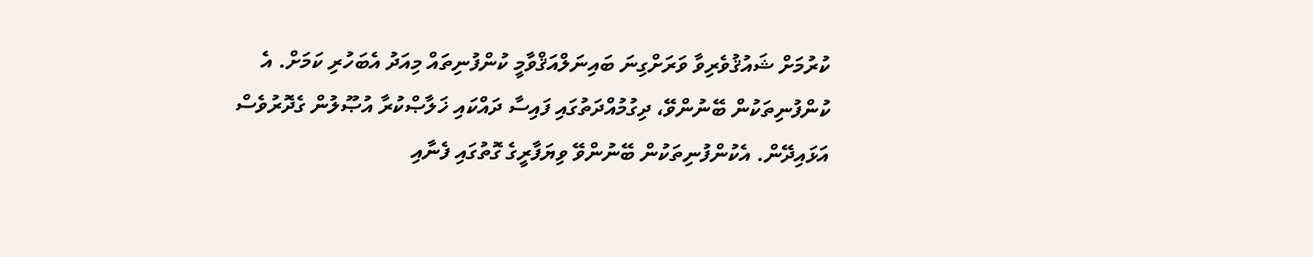ކުރުމަށް ޝައުޤުވެރިވާ ވަރަށްގިނަ ބައިނަލްއަޤްވާމީ ކުންފުނިތައް މިއަދު އެބަހުރި ކަމަށް. އެ ކުންފުނިތަކުން ބޭނުންވޭ، ދިގުމުއްދަތުގައި ފައިސާ ދައްކައި ޚަލާޞްކުރާ އުޞޫލުން ގެދޮރުވެސް އަޅައިދޭން. އެކުންފުނިތަކުން ބޭނުންވޭ ވިޔަފާރީގެ ގޮތުގައި ފެނާއި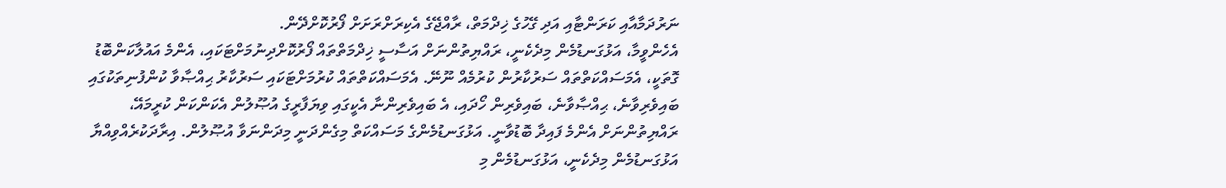ނަރުދަމާއާއި ކަރަންޓާއި އަދި ގޭހުގެ ޚިދްމަތް، ރާއްޖޭގެ އެކިރަށްރަށަށް ފޯރުކޮށްދޭން.
އެހެންވީމާ، އަޅުގަނޑުމެން މިދެކެނީ، ރައްޔިތުންނަށް އަސާސީ ޚިދްމަތްތައް ފޯރުކޮށްދިނުމަށްޓަކައި، އެންމެ އައުލާކަންބޮޑު ގޮތަކީ، އެމަސައްކަތްތައް ސަރުކާރުން ކުރުމެއް ނޫނޭ. އެމަސައްކަތްތައް ކުރުމަށްޓަކައި ސަރުކާރު ޙިއްޞާވާ ކުންފުނިތަކުގައި ބައިވެރިވާނެ، ޙިއްޞާވާނެ، ބައިވެރިން ހޯދައި، އެ ބައިވެރިންނާ އެކީގައި ވިޔަފާރީގެ އުޞޫލުން އެކަންކަން ކުރީމައޭ، ރައްޔިތުންނަށް އެންމެ ފައިދާ ބޮޑުވާނީ. އަޅުގަނޑުމެންގެ މަސައްކަތް މިގެންދަނީ މިދަންނަވާ އުޞޫލުން. އިރާދަކުރެއްވިއްޔާ އަޅުގަނޑުމެން މިދެކެނީ، އަޅުގަނޑުމެން މި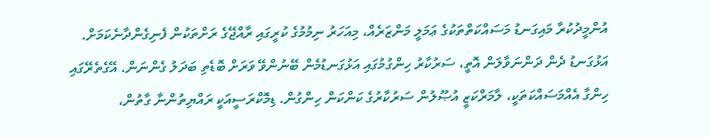އުންމީދުކުރާ މައިގަނޑު މަސައްކަތްތަކުގެ ޢަމަލީ މަންޒަރެއް، މިއަހަރު ނިމުމުގެ ކުރީގައި ރާއްޖޭގެ ރަށްތަކުން ފެނިގެންދާނެކަމަށް.
އަޅުގަނޑު ދެން ދަންނަވާލަން އޮތީ، ސަރުކާރު ހިންގުމުގައި އަޅުގަނޑުމެން ބޭނުންވޭ ވަރަށް ބޮޑެތި ބަދަލު ގެންނަން. އޭގެތެރޭގައި ހިންގާ އެއްމަސައްކަތަކީ، ލާމަރްކަޒީ އުޞޫލުން ސަރުކާރުގެ ކަންކަން ހިންގުން. ޑިމޮކްރަސީއަކީ ރައްޔިތުންނާ ގާތުން،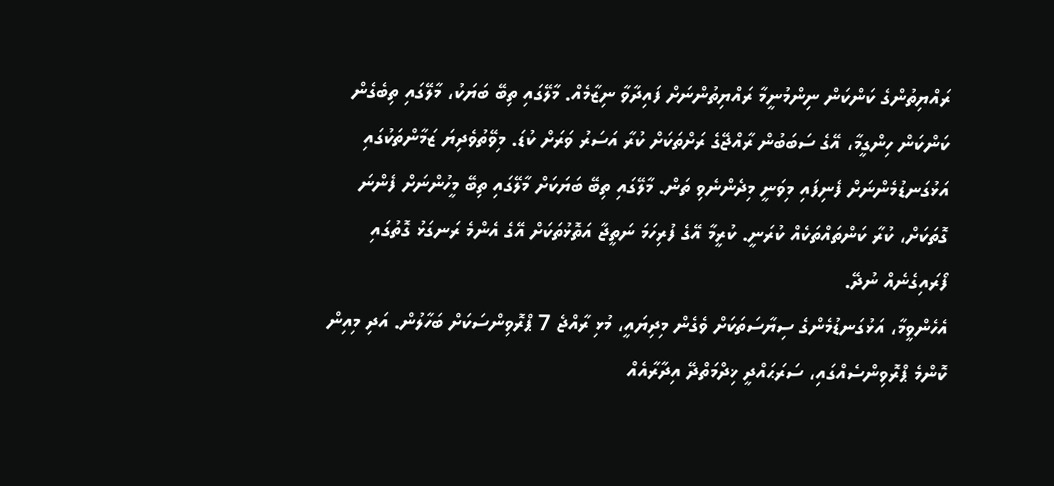ރައްޔިތުންގެ ކަންކަން ނިންމުނީމާ ރައްޔިތުންނަށް ފައިދާވާ ނިޒާމެއް. މާލޭގައި ތިބޭ ބަޔަކު، މާލޭގައި ތިބެގެން ކަންކަން ހިންގީމާ، އޭގެ ސަބަބުން ރާއްޖޭގެ ރަށްތަކަށް ކުރާ އަސަރު ވަރަށް ކުޑަ. މިވޭތުވެދިޔަ ޒަމާންތަކުގައި އަޅުގަނޑުމެންނަށް ފެނިފައި މިވަނީ މިދެންނެވި ތަން. މާލޭގައި ތިބޭ ބަޔަކަށް މާލޭގައި ތިބޭ މީހުންނަށް ފެންނަ ގޮތަކަށް، ކުރާ ކަންތައްތަކެއް ކުރަނީ. ކުރީމާ އޭގެ ފުރިހަމަ ނަތީޖާ އަތޮޅުތަކަށް އޭގެ އެންމެ ރަނގަޅު ގޮތުގައި ފޯރައިގެނެއް ނުދޭ.
އެހެންވީމާ، އަޅުގަނޑުމެންގެ ސިޔާސަތަކަށް ވެގެން މިދިޔައީ، މުޅި ރާއްޖެ 7 ޕްރޮވިންސަކަށް ބަހާލުން. އަދި މިއިން ކޮންމެ ޕްރޮވިންސެއްގައި، ސަރަޙައްދީ ޚިދްމަތްދޭ އިދާރާއެއް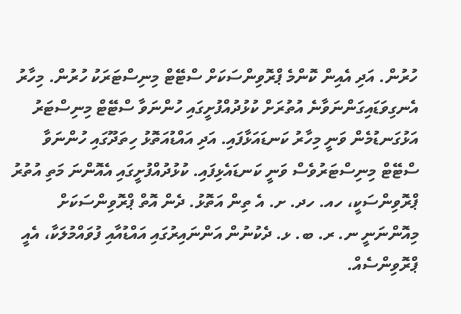ހުރުން. އަދި އެއިން ކޮންމެ ޕްރޮވިންސަކަށް ސްޓޭޓް މިނިސްޓަރަކު ހުރުން. މިހާރު އެނގިވަޑައިގަންނަވާނެ އުތުރަށް ކުޅުދުއްފުށީގައި ހުންނަވާ ސްޓޭޓް މިނިސްޓަރު އަޅުގަނޑުމެން ވަނީ މިހާރު ކަނޑައަޅާފައި. އަދި އައްޑުއަތޮޅު ހިތަދޫގައި ހުންނަވާ ސްޓޭޓް މިނިސްޓަރުވެސް ވަނީ ކަނޑައެޅިފައި. ކުޅުދުއްފުށީގައި އެއޮންނަ މަތި އުތުރު ޕްރޮވިންސަކީ، ހއ. ހދ. ށ. އެ ތިން އަތޮޅު. ދެން އޮތް ޕްރޮވިންސަކަށް މިއޮންނަނީ ނ. ރ. ބ. ޅ. ދެކުނުން އަންނައިރުގައި އައްޑުއާއި ފުވައްމުލަކާ، އެއީ ޕްރޮވިންސެއް.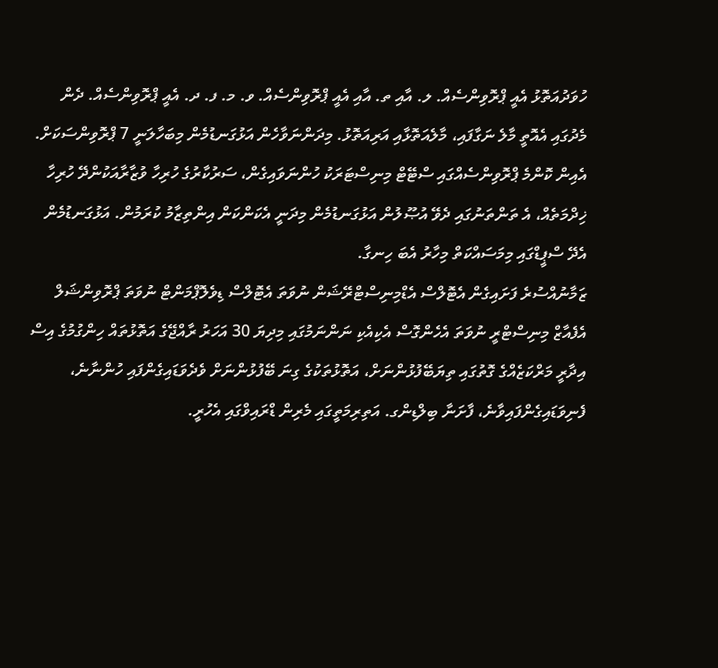ހުވަދުއަތޮޅު އެއީ ޕްރޮވިންސެއް. ލ. އާއި ތ. އާއި އެއީ ޕްރޮވިންސެއް. ވ. މ. ފ. ދ. އެއީ ޕްރޮވިންސެއް. ދެން މެދުގައި އެއޮތީ މާލެ ނަގާފައި، މާލެއަތޮޅާއި އަރިއަތޮޅު. މިދަންނަވާހެން އަޅުގަނޑުމެން މިބަހާލަނީ 7 ޕްރޮވިންސަކަށް. އެއިން ކޮންމެ ޕްރޮވިންސެއްގައި ސްޓޭޓް މިނިސްޓަރަކު ހުންނަވައިގެން، ސަރުކާރުގެ ހުރިހާ ވުޒާރާއަކުންދޭ ހުރިހާ ޚިދްމަތެއް، އެ ތަންތަނުގައި ދެވޭ އުޞޫލުން އަޅުގަނޑުމެން މިދަނީ އެކަންކަން އިންތިޒާމު ކުރަމުން. އަޅުގަނޑުމެން އެދޭ ސްޕީޑްގައި މިމަސައްކަތް މިހާރު އެބަ ހިނގާ.
ޒަމާނުއްސުރެ ފަށައިގެން އެޓޮލްސް އެޑްމިނިސްޓްރޭޝަން ނުވަތަ އެޓޮލްސް ޑިވެލޮޕްމަންޓް ނުވަތަ ޕްރޮވިންޝަލް އެފެއާޒް މިނިސްޓްރީ ނުވަތަ އެހެންގޮސް އެކިއެކި ނަންނަމުގައި މިދިޔަ 30 އަހަރު ރާއްޖޭގެ އަތޮޅުތައް ހިންގުމުގެ އިސް އިދާރީ މަރްކަޒެއްގެ ގޮތުގައި ތިޔަބޭފުޅުންނަށް، އަތޮޅުތަކުގެ ގިނަ ބޭފުޅުންނަށް ވެދެވަޑައިގެންފައި ހުންނާނެ، ފެނިވަޑައިގެންފައިވާނެ، ފާށަނާ ބިލްޑިންގ. އަތިރިމަތީގައި މެރިން ޑްރައިވްގައި އެހުރީ.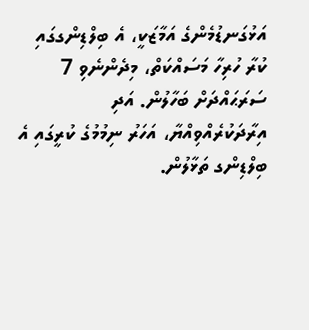އަޅުގަނޑުމެންގެ އަމާޒަކީ، އެ ބިލްޑިންގގައި ކުރާ ހުރިހާ މަސައްކަތް، މިދެންނެވި 7 ސަރަޙައްދަށް ބަހާލުން. އަދި އިރާދަކުރެއްވިއްޔާ، އަހަރު ނިމުމުގެ ކުރީގައި އެ ބިލްޑިންގ ތަޅާލުން.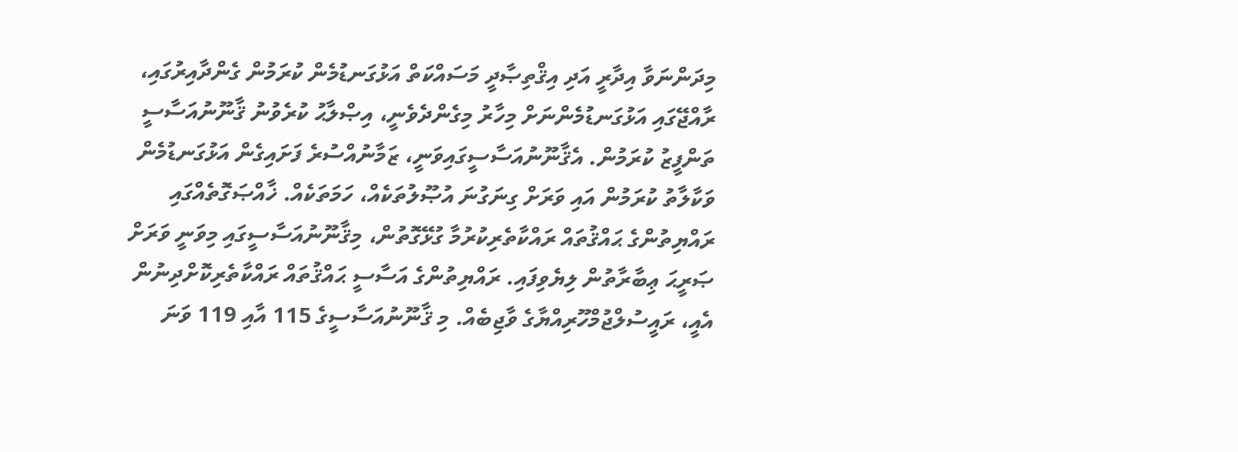މިދަންނަވާ އިދާރީ އަދި އިޤްތިޞާދީ މަސައްކަތް އަޅުގަނޑުމެން ކުރަމުން ގެންދާއިރުގައި، ރާއްޖޭގައި އަޅުގަނޑުމެންނަށް މިހާރު މިގެންދެވެނީ، އިޞްލާޙު ކުރެވުނު ޤާނޫނުއަސާސީ ތަންފީޒު ކުރަމުން. އެޤާނޫނުއަސާސީގައިވަނީ، ޒަމާނުއްސުރެ ފަށައިގެން އަޅުގަނޑުމެން ވަކާލާތު ކުރަމުން އައި ވަރަށް ގިނަގުނަ އުޞޫލުތަކެއް، ހަމަތަކެއް. ޚާއްޞަގޮތެއްގައި ރައްޔިތުންގެ ޙައްޤުތައް ރައްކާތެރިކުރުމާ ގުޅޭގޮތުން، މިޤާނޫނުއަސާސީގައި މިވަނީ ވަރަށް ޞަރީޙަ ޢިބާރާތުން ލިޔެވިފައި. ރައްޔިތުންގެ އަސާސީ ޙައްޤުތައް ރައްކާތެރިކޮށްދިނުން އެއީ، ރައީސުލްޖުމްހޫރިއްޔާގެ ވާޖިބެއް. މި ޤާނޫނުއަސާސީގެ 115 އާއި 119 ވަނަ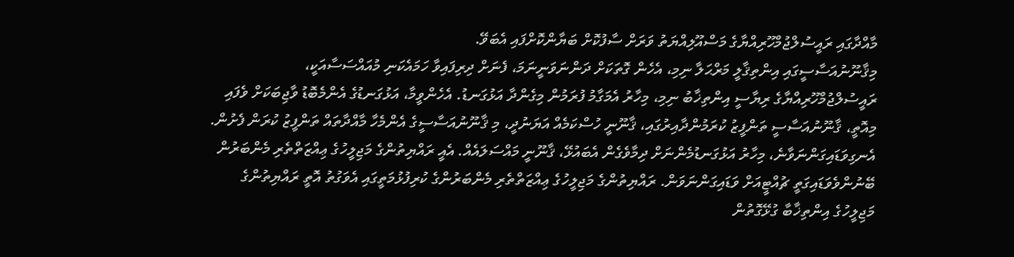މާއްދާގައި ރައީސުލްޖުމްހޫރިއްޔާގެ މަސްއޫލިއްޔަތު ވަރަށް ސާފުކޮށް ބަޔާންކޮށްފައި އެބަވޭ.
މިޤާނޫނުއަސާސީގައި އިންތިޤާލީ މަރްޙަލާ ނިމި، އެހެން ގޮތަކަށް ދަންނަވަނީނަމަ، ފެނަށް ދިރިފައިވާ ހަމައެކަނި މުއައްސަސާއަކީ، ރައީސުލްޖުމްހޫރިއްޔާގެ ރިޔާސީ އިންތިޚާބު ނިމި، މިހާރު އެމަގާމު ފުރަމުން މިގެންދާ އަޅުގަނޑު. އެހެންވީމާ، އަޅުގަނޑުގެ އެންމެބޮޑު ވާޖިބަކަށް ވެފައި މިއޮތީ، ޤާނޫނުއަސާސީ ތަންފީޒު ކުރަމުންދާއިރުގައި، ޤާނޫނީ ހުސްކަމެއް އަޔަނުދީ، މި ޤާނޫނުއަސާސީގެ އެންމެހާ މާއްދާތައް ތަންފީޒު ކުރަން ފެށުން.
އެނގިވަޑައިގަންނަވާނެ، މިހާރު އަޅުގަނޑުމެންނަށް ދިމާވެގެން އެބައުޅޭ، ޤާނޫނީ މައްސަލައެއް. އެއީ ރައްޔިތުންގެ މަޖިލީހުގެ ޢިއްޒަތްތެރި މެންބަރުން ބޭނުންވެވަޑައިގަތީ ޗުއްޓީއަށް ވަޑައިގަންނަވަން. ރައްޔިތުންގެ މަޖިލީހުގެ ޢިއްޒަތްތެރި މެންބަރުންގެ ކުރިފުޅުމަތީގައި އެވަގުތު އޮތީ ރައްޔިތުންގެ މަޖިލީހުގެ އިންތިޚާބާ ގުޅޭގޮތުން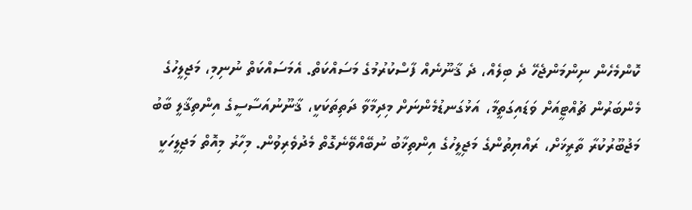ކޮންމެހެން ނިންމަންޖެހޭ ދެ ބިލެއް، ދެ ޤާނޫނެއް ފާސްކުރުމުގެ މަސައްކަތް. އެމަސައްކަތް ނުނިމި، މަޖިލީހުގެ މެންބަރުން ޗުއްޓީއަށް ވަޑައިގަތީމާ، އަޅުގަނޑުމެންނަށް މިދިމާވާ ދަތިތަކަކީ، ޤާނޫނުއަސާސީގެ އިންތިޤާލީ ބާބު މަޖުބޫރުކުރާ ތާރީޚަށް، ރައްޔިތުންގެ މަޖިލީހުގެ އިންތިޚާބު ނުބޭއްވޭނެގޮތް މެދުވެރިވުން. މިހާރު މިއޮތް މަޖިލީހަކީ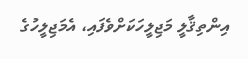އިންތިޤާލީ މަޖިލީހަކަށްވެފައި، އެމަޖިލީހުގެ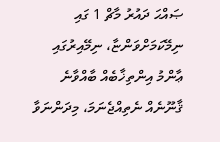ޞައްޙަ ދައުރު މާޗް 1 ގައި ނިމޭކަމަށްވަންޏާ، ނިމޭއިރުގައި ޢާންމު އިންތިޚާބެއް ބާއްވާނެ ޤާނޫނެއް ނެތިއްޖެނަމަ، މިދަންނަވާ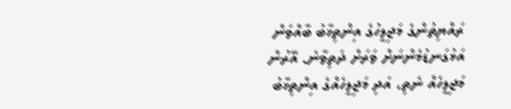ރައްޔިތުންގެ މަޖިލީހުގެ އިންތިޚާބު ބާއްވަން އަޅުގަނޑުމެންނަށް ވަރަށް ދަތިވާނެ. އޭރުން މަޖިލީހެއް ނެތި، އަދި މަޖިލީހެއްގެ އިންތިޚާބު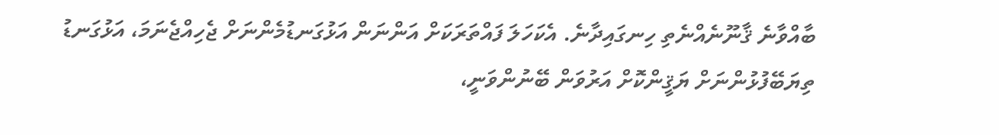ބާއްވާނެ ޤާނޫނެއްނެތި ހިނގައިދާނެ. އެކަހަލަ ފައްތަރަކަށް އަންނަން އަޅުގަނޑުމެންނަށް ޖެހިއްޖެނަމަ، އަޅުގަނޑު ތިޔަބޭފުޅުންނަށް ޔަޤީންކޮށް އަރުވަން ބޭނުންވަނީ،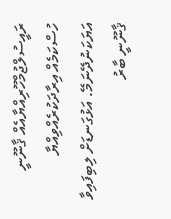ރައީސުލްޖުމްހޫރިއްޔާއެއް ޤާނޫނީ ހުސްކަމެއް އިރާދަކުރެއްވިއްޔާ އަޔަކަނުދޭނަމޭ. އަޅުގަނޑަށް ލިބިފައިވާ ޤާނޫނީ ބާރު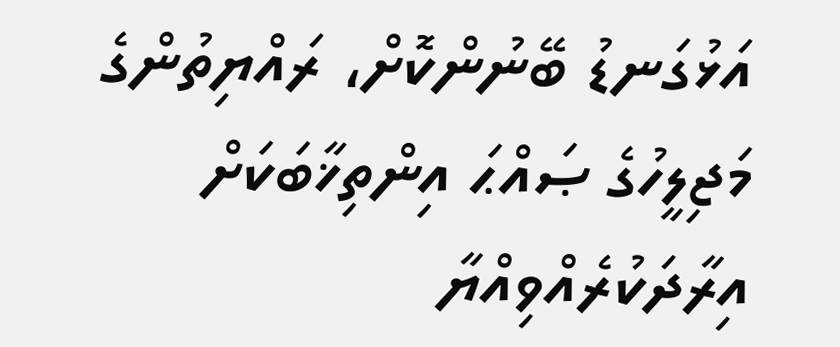އަޅުގަނޑު ބޭނުންކޮށް، ރައްޔިތުންގެ މަޖިލީހުގެ ޞައްޙަ އިންތިޚާބަކަށް އިރާދަކުރެއްވިއްޔާ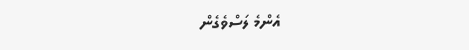އެންމެ ލަސްވެގެން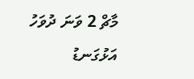މާޗް 2 ވަނަ ދުވަހު އަޅުގަނޑު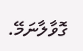ގޮވާލާނަމޭ.